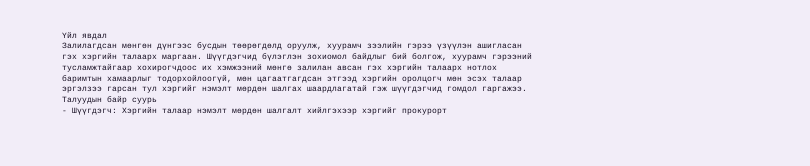Үйл явдал
Залилагдсан мөнгөн дүнгээс бусдын төөрөгдөлд оруулж, хуурамч зээлийн гэрээ үзүүлэн ашигласан гэх хэргийн талаарх маргаан. Шүүгдэгчид бүлэглэн зохиомол байдлыг бий болгож, хуурамч гэрээний тусламжтайгаар хохирогчдоос их хэмжээний мөнгө залилан авсан гэх хэргийн талаарх нотлох баримтын хамаарлыг тодорхойлоогүй, мөн цагаатгагдсан этгээд хэргийн оролцогч мөн эсэх талаар эргэлзээ гарсан тул хэргийг нэмэлт мөрдөн шалгах шаардлагатай гэж шүүгдэгчид гомдол гаргажээ.
Талуудын байр суурь
- Шүүгдэгч: Хэргийн талаар нэмэлт мөрдөн шалгалт хийлгэхээр хэргийг прокурорт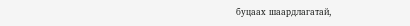буцаах шаардлагатай,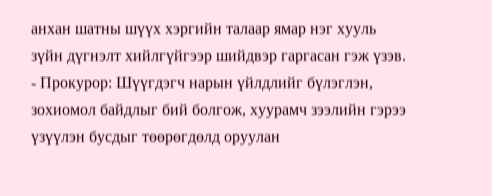анхан шатны шүүх хэргийн талаар ямар нэг хууль зүйн дүгнэлт хийлгүйгээр шийдвэр гаргасан гэж үзэв.
- Прокурор: Шүүгдэгч нарын үйлдлийг бүлэглэн, зохиомол байдлыг бий болгож, хуурамч зээлийн гэрээ үзүүлэн бусдыг төөрөгдөлд оруулан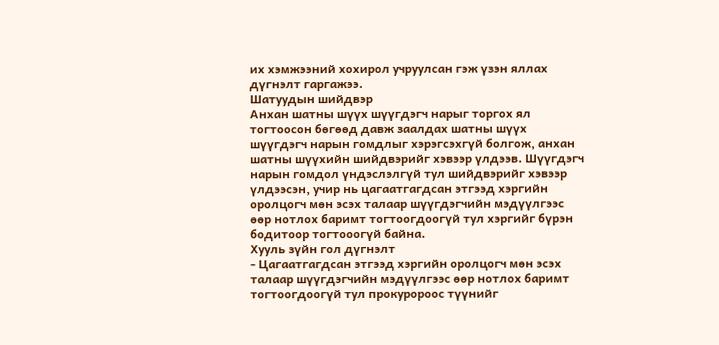их хэмжээний хохирол учруулсан гэж үзэн яллах дүгнэлт гаргажээ.
Шатуудын шийдвэр
Анхан шатны шүүх шүүгдэгч нарыг торгох ял тогтоосон бөгөөд давж заалдах шатны шүүх шүүгдэгч нарын гомдлыг хэрэгсэхгүй болгож, анхан шатны шүүхийн шийдвэрийг хэвээр үлдээв. Шүүгдэгч нарын гомдол үндэслэлгүй тул шийдвэрийг хэвээр үлдээсэн, учир нь цагаатгагдсан этгээд хэргийн оролцогч мөн эсэх талаар шүүгдэгчийн мэдүүлгээс өөр нотлох баримт тогтоогдоогүй тул хэргийг бүрэн бодитоор тогтооогүй байна.
Хууль зүйн гол дүгнэлт
- Цагаатгагдсан этгээд хэргийн оролцогч мөн эсэх талаар шүүгдэгчийн мэдүүлгээс өөр нотлох баримт тогтоогдоогүй тул прокуророос түүнийг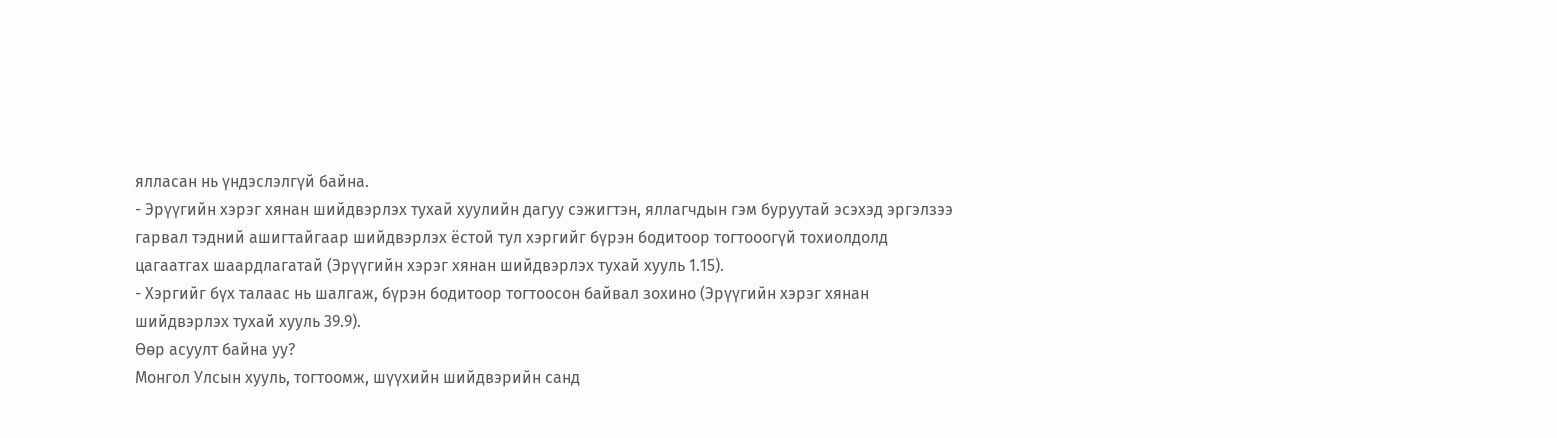ялласан нь үндэслэлгүй байна.
- Эрүүгийн хэрэг хянан шийдвэрлэх тухай хуулийн дагуу сэжигтэн, яллагчдын гэм буруутай эсэхэд эргэлзээ гарвал тэдний ашигтайгаар шийдвэрлэх ёстой тул хэргийг бүрэн бодитоор тогтооогүй тохиолдолд цагаатгах шаардлагатай (Эрүүгийн хэрэг хянан шийдвэрлэх тухай хууль 1.15).
- Хэргийг бүх талаас нь шалгаж, бүрэн бодитоор тогтоосон байвал зохино (Эрүүгийн хэрэг хянан шийдвэрлэх тухай хууль 39.9).
Өөр асуулт байна уу?
Монгол Улсын хууль, тогтоомж, шүүхийн шийдвэрийн санд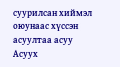суурилсан хиймэл оюунаас хүссэн асуултаа асуу
Асуух